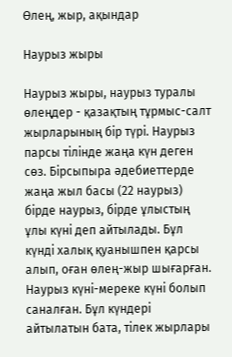Өлең, жыр, ақындар

Наурыз жыры

Наурыз жыры, наурыз туралы өлеңдер - қазақтың тұрмыс-салт жырларының бір түрі. Наурыз парсы тілінде жаңа күн деген сөз. Бірсыпыра әдебиеттерде жаңа жыл басы (22 наурыз) бірде наурыз, бірде ұлыстың ұлы күні деп айтылады. Бұл күнді халық қуанышпен қарсы алып, оған өлең-жыр шығарған. Наурыз күні-мереке күні болып саналған. Бұл күндері айтылатын бата, тілек жырлары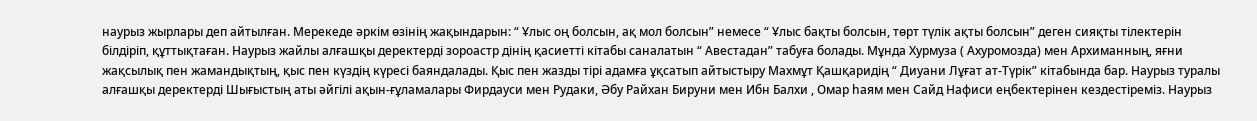наурыз жырлары деп айтылған. Мерекеде әркім өзінің жақындарын: “ Ұлыс оң болсын, ақ мол болсын” немесе “ Ұлыс бақты болсын, төрт түлік ақты болсын” деген сияқты тілектерін білдіріп, құттықтаған. Наурыз жайлы алғашқы деректерді зороастр дінің қасиетті кітабы саналатын “ Авестадан” табуға болады. Мұнда Хурмуза ( Ахуромозда) мен Архиманның, яғни жақсылық пен жамандықтың, қыс пен күздің күресі баяндалады. Қыс пен жазды тірі адамға ұқсатып айтыстыру Махмұт Қашқаридің “ Диуани Лұғат ат-Түрік” кітабында бар. Наурыз туралы алғашқы деректерді Шығыстың аты әйгілі ақын-ғұламалары Фирдауси мен Рудаки, Әбу Райхан Бируни мен Ибн Балхи , Омар һаям мен Сайд Нафиси еңбектерінен кездестіреміз. Наурыз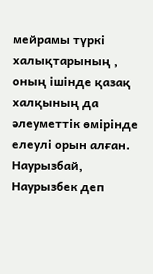мейрамы түркі халықтарының , оның ішінде қазақ халқының да әлеуметтік өмірінде елеулі орын алған. Наурызбай, Наурызбек деп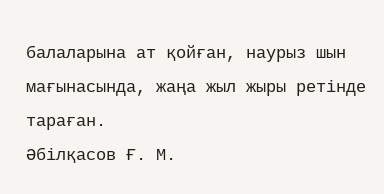балаларына ат қойған, наурыз шын мағынасында, жаңа жыл жыры ретінде тараған.
Әбілқасов Ғ. М.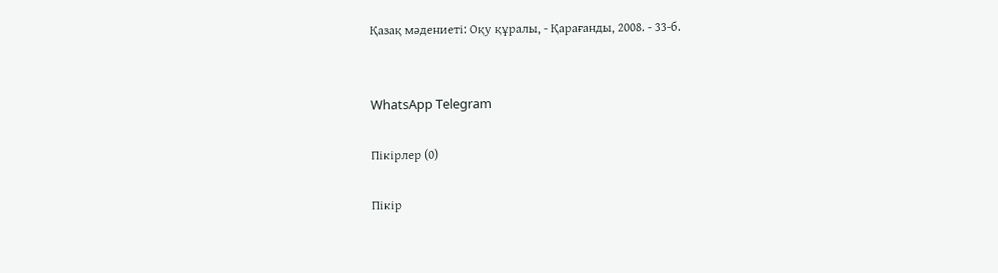Қазақ мәдениеті: Оқу құралы, - Қарағанды, 2008. - 33-б.


WhatsApp Telegram

Пікірлер (0)

Пікір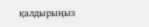қалдырыңыз